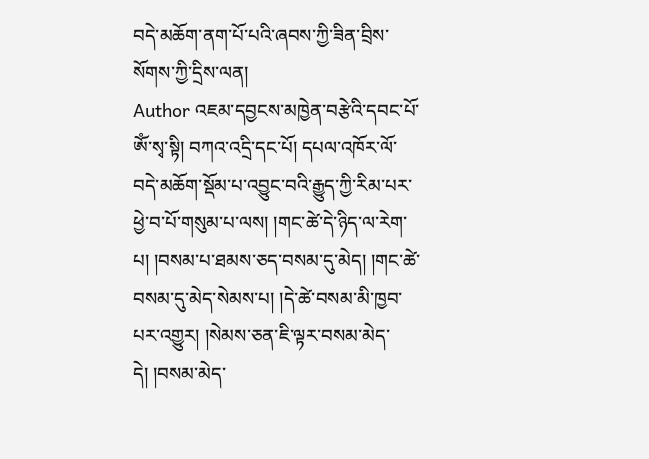བདེ་མཆོག་ནག་པོ་པའི་ཞབས་ཀྱི་ཟིན་བྲིས་སོགས་ཀྱི་དྲིས་ལན།
Author འཇམ་དབྱངས་མཁྱེན་བརྩེའི་དབང་པོ་
ཨོཾ་སྭ་སྟི། བཀའ་འདྲི་དང་པོ། དཔལ་འཁོར་ལོ་བདེ་མཆོག་སྡོམ་པ་འབྱུང་བའི་རྒྱུད་ཀྱི་རིམ་པར་ཕྱེ་བ་པོ་གསུམ་པ་ལས། །གང་ཚེ་དེ་ཉིད་ལ་རེག་པ། །བསམ་པ་ཐམས་ཅད་བསམ་དུ་མེད། །གང་ཚེ་བསམ་དུ་མེད་སེམས་པ། །དེ་ཚེ་བསམ་མི་ཁྱབ་པར་འགྱུར། །སེམས་ཅན་ཇི་ལྟར་བསམ་མེད་དེ། །བསམ་མེད་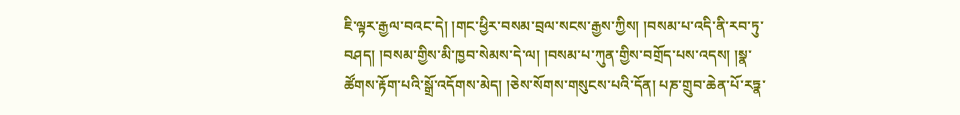ཇི་ལྟར་རྒྱལ་བའང་དེ། །གང་ཕྱིར་བསམ་བྲལ་སངས་རྒྱས་ཀྱིས། །བསམ་པ་འདི་ནི་རབ་ཏུ་བཤད། །བསམ་གྱིས་མི་ཁྱབ་སེམས་དེ་ལ། །བསམ་པ་ཀུན་གྱིས་བགྲོད་པས་འདས། །སྣ་ཚོགས་རྟོག་པའི་སྒྲོ་འདོགས་མེད། །ཅེས་སོགས་གསུངས་པའི་དོན། པཎ་གྲུབ་ཆེན་པོ་རཏྣ་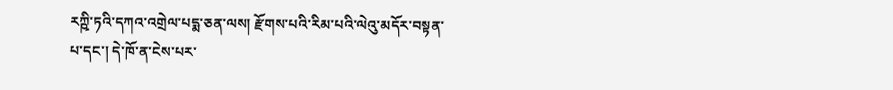རཀྵི་ཏའི་དཀའ་འགྲེལ་པདྨ་ཅན་ལས། རྫོགས་པའི་རིམ་པའི་ལེའུ་མདོར་བསྟན་པ་དང་། དེ་ཁོ་ན་ངེས་པར་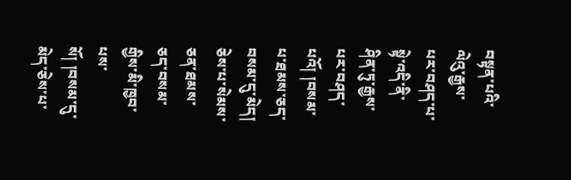བསྟན་པའི་ལེའུ་རྒྱས་པར་བཤད་པ་སྟེ་འདི་ནི་ཤིན་ཏུ་རྒྱས་པར་བཤད་པའོ། །བསམ་པ་ཐམས་ཅད་བསམ་དུ་མེད། ཅེས་པ་སེམས་ཅན་ཐམས་ཅད་བསམ་གྱིས་མི་ཁྱབ་པས་སོ། །བསམ་དུ་མེད་ཅེས་པ་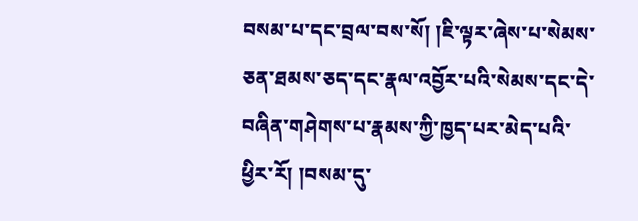བསམ་པ་དང་བྲལ་བས་སོ། །ཇི་ལྟར་ཞེས་པ་སེམས་ཅན་ཐམས་ཅད་དང་རྣལ་འབྱོར་པའི་སེམས་དང་དེ་བཞིན་གཤེགས་པ་རྣམས་ཀྱི་ཁྱད་པར་མེད་པའི་ཕྱིར་རོ། །བསམ་དུ་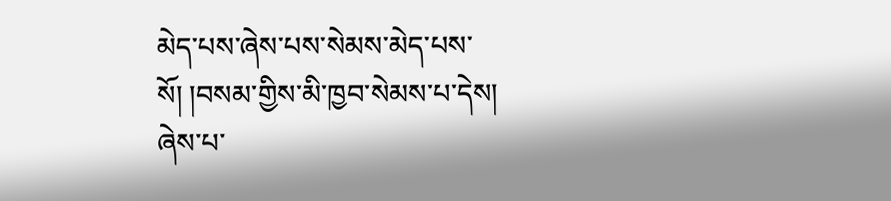མེད་པས་ཞེས་པས་སེམས་མེད་པས་སོ། །བསམ་གྱིས་མི་ཁྱབ་སེམས་པ་དེས། ཞེས་པ་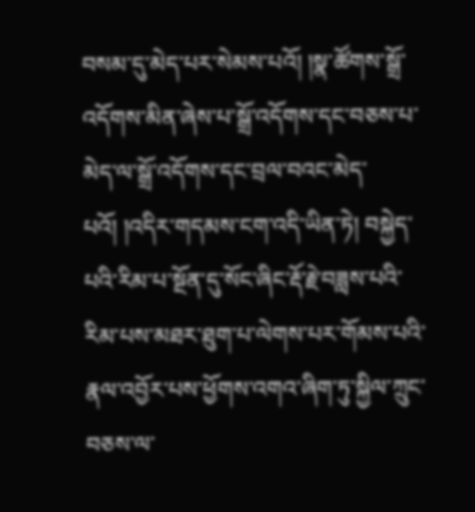བསམ་དུ་མེད་པར་སེམས་པའོ། །སྣ་ཚོགས་སྒྲོ་འདོགས་མིན་ཞེས་པ་སྒྲོ་འདོགས་དང་བཅས་པ་མེད་ལ་སྒྲོ་འདོགས་དང་བྲལ་བའང་མེད་པའོ། །འདིར་གདམས་ངག་འདི་ཡིན་ཏེ། བསྐྱེད་པའི་རིམ་པ་སྔོན་དུ་སོང་ཞིང་རྡོ་རྗེ་བཟླས་པའི་རིམ་པས་མཐར་ཐུག་པ་ལེགས་པར་གོམས་པའི་རྣལ་འབྱོར་པས་ཕྱོགས་འགའ་ཞིག་ཏུ་སྐྱིལ་ཀྲུང་བཅས་ལ་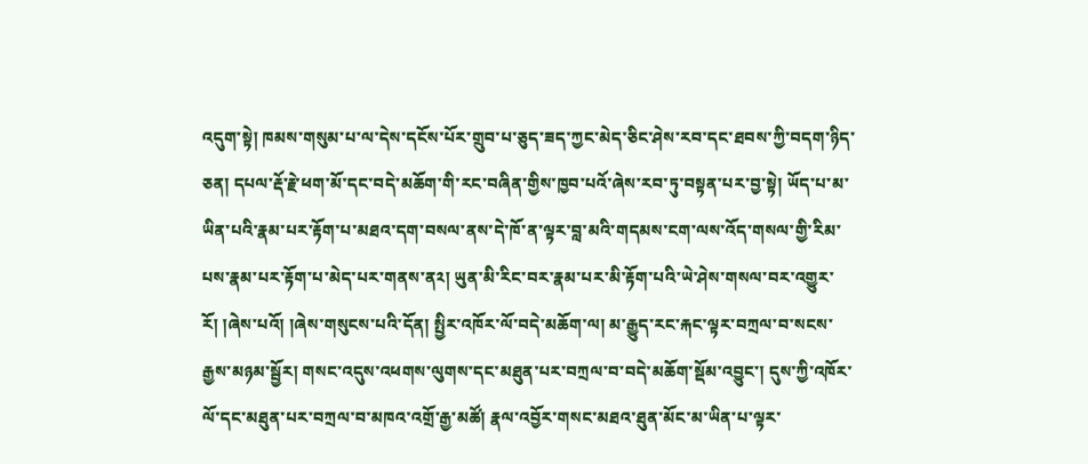འདུག་སྟེ། ཁམས་གསུམ་པ་ལ་དེས་དངོས་པོར་གྲུབ་པ་ཅུད་ཟད་ཀྱང་མེད་ཅིང་ཤེས་རབ་དང་ཐབས་ཀྱི་བདག་ཉིད་ཅན། དཔལ་རྡོ་རྗེ་ཕག་མོ་དང་བདེ་མཆོག་གི་རང་བཞིན་གྱིས་ཁྱབ་པའོ་ཞེས་རབ་ཏུ་བསྟན་པར་བྱ་སྟེ། ཡོད་པ་མ་ཡིན་པའི་རྣམ་པར་རྟོག་པ་མཐའ་དག་བསལ་ནས་དེ་ཁོ་ན་ལྟར་བླ་མའི་གདམས་ངག་ལས་འོད་གསལ་གྱི་རིམ་པས་རྣམ་པར་རྟོག་པ་མེད་པར་གནས་ན༢། ཡུན་མི་རིང་བར་རྣམ་པར་མི་རྟོག་པའི་ཡེ་ཤེས་གསལ་བར་འགྱུར་རོ། །ཞེས་པའོ། །ཞེས་གསུངས་པའི་དོན། སྤྱིར་འཁོར་ལོ་བདེ་མཆོག་ལ། མ་རྒྱུད་རང་རྐང་ལྟར་བཀྲལ་བ་སངས་རྒྱས་མཉམ་སྦྱོར། གསང་འདུས་འཕགས་ལུགས་དང་མཐུན་པར་བཀྲལ་བ་བདེ་མཆོག་སྡོམ་འབྱུང་། དུས་ཀྱི་འཁོར་ལོ་དང་མཐུན་པར་བཀྲལ་བ་མཁའ་འགྲོ་རྒྱ་མཚོ། རྣལ་འབྱོར་གསང་མཐའ་ཐུན་མོང་མ་ཡིན་པ་ལྟར་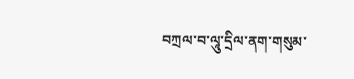བཀྲལ་བ་ལཱུ་དྲིལ་ནག་གསུམ་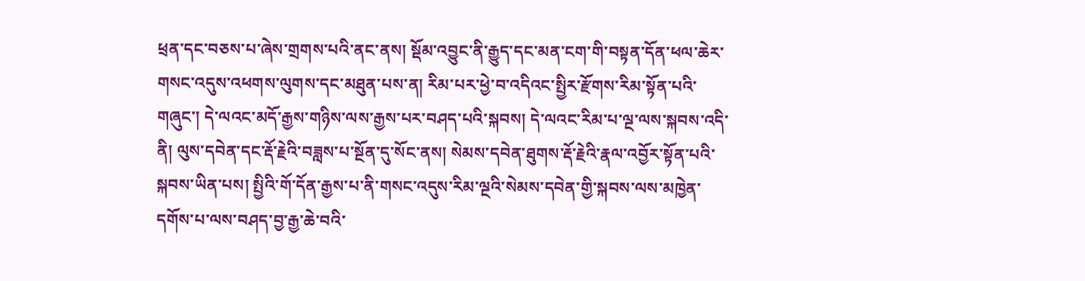ཕྲན་དང་བཅས་པ་ཞེས་གྲགས་པའི་ནང་ནས། སྡོམ་འབྱུང་ནི་རྒྱུད་དང་མན་ངག་གི་བསྟན་དོན་ཕལ་ཆེར་གསང་འདུས་འཕགས་ལུགས་དང་མཐུན་པས་ན། རིམ་པར་ཕྱེ་བ་འདིའང་སྤྱིར་རྫོགས་རིམ་སྟོན་པའི་གཞུང་། དེ་ལའང་མདོ་རྒྱས་གཉིས་ལས་རྒྱས་པར་བཤད་པའི་སྐབས། དེ་ལའང་རིམ་པ་ལྔ་ལས་སྐབས་འདི་ནི། ལུས་དབེན་དང་རྡོ་རྗེའི་བཟླས་པ་སྔོན་དུ་སོང་ནས། སེམས་དབེན་ཐུགས་རྡོ་རྗེའི་རྣལ་འབྱོར་སྟོན་པའི་སྐབས་ཡིན་པས། སྤྱིའི་གོ་དོན་རྒྱས་པ་ནི་གསང་འདུས་རིམ་ལྔའི་སེམས་དབེན་གྱི་སྐབས་ལས་མཁྱེན་དགོས་པ་ལས་བཤད་བྱ་རྒྱ་ཆེ་བའི་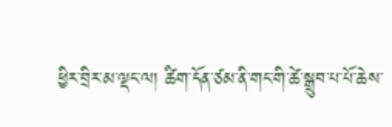ཕྱིར་བྲིར་མ་ལྡང་ལ། ཚིག་དོན་ཙམ་ནི་གང་གི་ཚེ་སྒྲུབ་པ་པོ་ཆེས་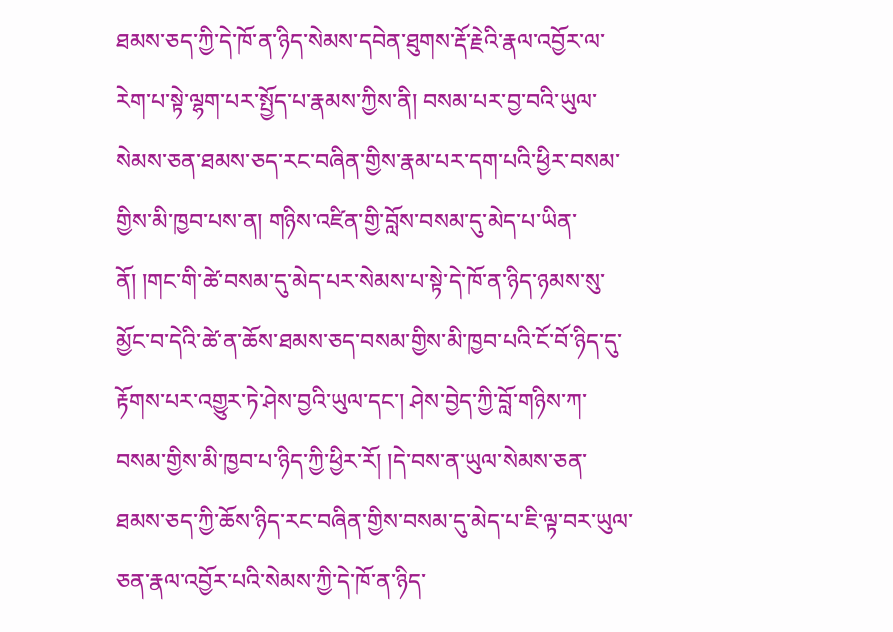ཐམས་ཅད་ཀྱི་དེ་ཁོ་ན་ཉིད་སེམས་དབེན་ཐུགས་རྡོ་རྗེའི་རྣལ་འབྱོར་ལ་རེག་པ་སྟེ་ལྷག་པར་སྤྱོད་པ་རྣམས་ཀྱིས་ནི། བསམ་པར་བྱ་བའི་ཡུལ་སེམས་ཅན་ཐམས་ཅད་རང་བཞིན་གྱིས་རྣམ་པར་དག་པའི་ཕྱིར་བསམ་གྱིས་མི་ཁྱབ་པས་ན། གཉིས་འཛིན་གྱི་བློས་བསམ་དུ་མེད་པ་ཡིན་ནོ། །གང་གི་ཚེ་བསམ་དུ་མེད་པར་སེམས་པ་སྟེ་དེ་ཁོ་ན་ཉིད་ཉམས་སུ་མྱོང་བ་དེའི་ཚེ་ན་ཆོས་ཐམས་ཅད་བསམ་གྱིས་མི་ཁྱབ་པའི་ངོ་བོ་ཉིད་དུ་རྟོགས་པར་འགྱུར་ཏེ་ཤེས་བྱའི་ཡུལ་དང་། ཤེས་བྱེད་ཀྱི་བློ་གཉིས་ཀ་བསམ་གྱིས་མི་ཁྱབ་པ་ཉིད་ཀྱི་ཕྱིར་རོ། །དེ་བས་ན་ཡུལ་སེམས་ཅན་ཐམས་ཅད་ཀྱི་ཆོས་ཉིད་རང་བཞིན་གྱིས་བསམ་དུ་མེད་པ་ཇི་ལྟ་བར་ཡུལ་ཅན་རྣལ་འབྱོར་པའི་སེམས་ཀྱི་དེ་ཁོ་ན་ཉིད་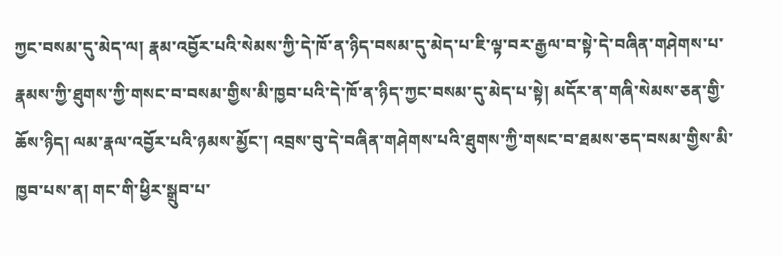ཀྱང་བསམ་དུ་མེད་ལ། རྣམ་འབྱོར་པའི་སེམས་ཀྱི་དེ་ཁོ་ན་ཉིད་བསམ་དུ་མེད་པ་ཇི་ལྟ་བར་རྒྱལ་བ་སྟེ་དེ་བཞིན་གཤེགས་པ་རྣམས་ཀྱི་ཐུགས་ཀྱི་གསང་བ་བསམ་གྱིས་མི་ཁྱབ་པའི་དེ་ཁོ་ན་ཉིད་ཀྱང་བསམ་དུ་མེད་པ་སྟེ། མདོར་ན་གཞི་སེམས་ཅན་གྱི་ཆོས་ཉིད། ལམ་རྣལ་འབྱོར་པའི་ཉམས་མྱོང་། འབྲས་བུ་དེ་བཞིན་གཤེགས་པའི་ཐུགས་ཀྱི་གསང་བ་ཐམས་ཅད་བསམ་གྱིས་མི་ཁྱབ་པས་ན། གང་གི་ཕྱིར་སྒྲུབ་པ་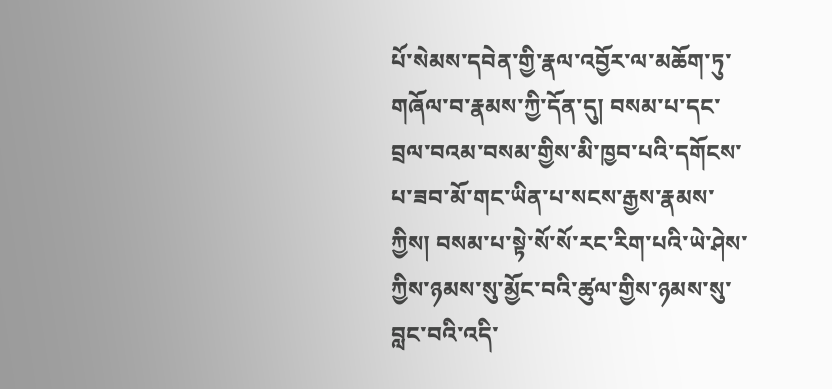པོ་སེམས་དབེན་གྱི་རྣལ་འབྱོར་ལ་མཆོག་ཏུ་གཞོལ་བ་རྣམས་ཀྱི་དོན་དུ། བསམ་པ་དང་བྲལ་བའམ་བསམ་གྱིས་མི་ཁྱབ་པའི་དགོངས་པ་ཟབ་མོ་གང་ཡིན་པ་སངས་རྒྱས་རྣམས་ཀྱིས། བསམ་པ་སྟེ་སོ་སོ་རང་རིག་པའི་ཡེ་ཤེས་ཀྱིས་ཉམས་སུ་མྱོང་བའི་ཚུལ་གྱིས་ཉམས་སུ་བླང་བའི་འདི་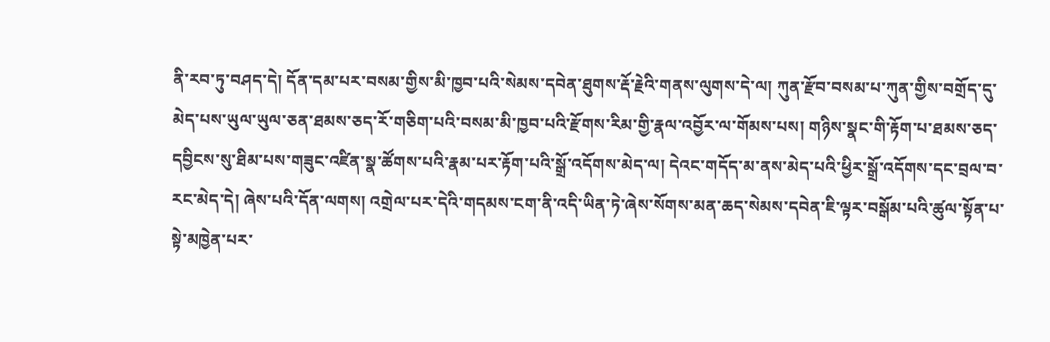ནི་རབ་ཏུ་བཤད་དེ། དོན་དམ་པར་བསམ་གྱིས་མི་ཁྱབ་པའི་སེམས་དབེན་ཐུགས་རྡོ་རྗེའི་གནས་ལུགས་དེ་ལ། ཀུན་རྫོབ་བསམ་པ་ཀུན་གྱིས་བགྲོད་དུ་མེད་པས་ཡུལ་ཡུལ་ཅན་ཐམས་ཅད་རོ་གཅིག་པའི་བསམ་མི་ཁྱབ་པའི་རྫོགས་རིམ་གྱི་རྣལ་འབྱོར་ལ་གོམས་པས། གཉིས་སྣང་གི་རྟོག་པ་ཐམས་ཅད་དབྱིངས་སུ་ཐིམ་པས་གཟུང་འཛིན་སྣ་ཚོགས་པའི་རྣམ་པར་རྟོག་པའི་སྒྲོ་འདོགས་མེད་ལ། དེའང་གདོད་མ་ནས་མེད་པའི་ཕྱིར་སྒྲོ་འདོགས་དང་བྲལ་བ་རང་མེད་དེ། ཞེས་པའི་དོན་ལགས། འགྲེལ་པར་དེའི་གདམས་ངག་ནི་འདི་ཡིན་ཏེ་ཞེས་སོགས་མན་ཆད་སེམས་དབེན་ཇི་ལྟར་བསྒོམ་པའི་ཚུལ་སྟོན་པ་སྟེ་མཁྱེན་པར་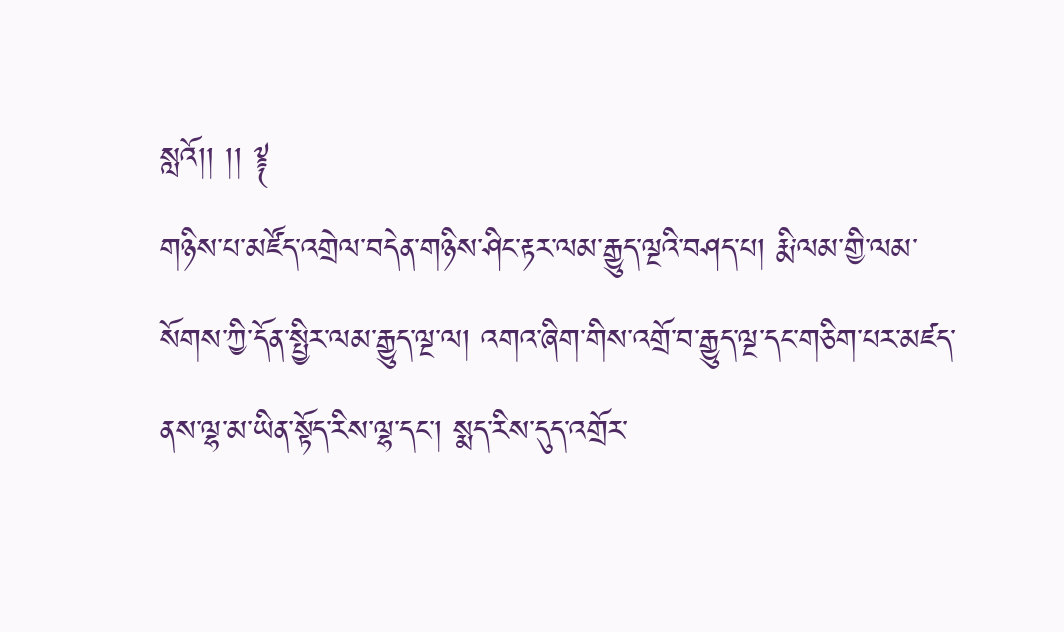སླའོ།། །། ༈
གཉིས་པ་མཛོད་འགྲེལ་བདེན་གཉིས་ཤིང་རྟར་ལམ་རྒྱུད་ལྔའི་བཤད་པ། རྨི་ལམ་གྱི་ལམ་སོགས་ཀྱི་དོན་སྤྱིར་ལམ་རྒྱུད་ལྔ་ལ། འགའ་ཞིག་གིས་འགྲོ་བ་རྒྱུད་ལྔ་དང་གཅིག་པར་མཛད་ནས་ལྷ་མ་ཡིན་སྟོད་རིས་ལྷ་དང་། སྨད་རིས་དུད་འགྲོར་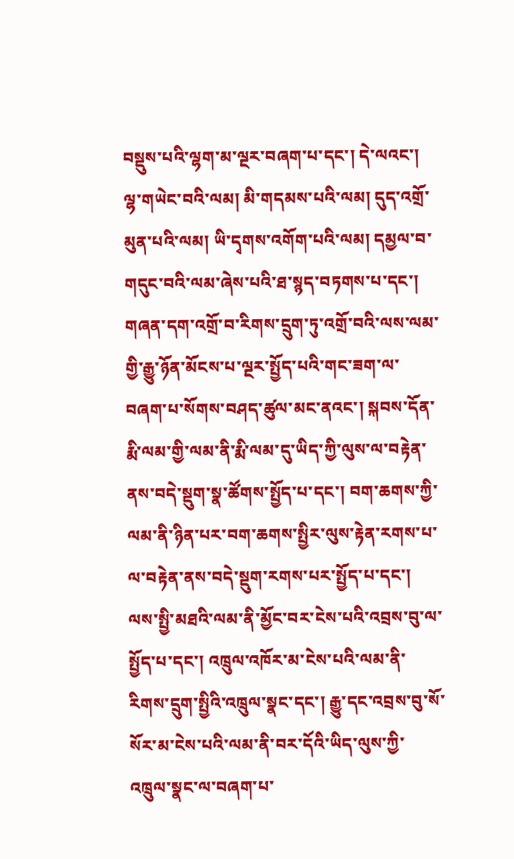བསྡུས་པའི་ལྷག་མ་ལྔར་བཞག་པ་དང་། དེ་ལའང་། ལྷ་གཡེང་བའི་ལམ། མི་གདམས་པའི་ལམ། དུད་འགྲོ་མུན་པའི་ལམ། ཡི་དྭགས་འགོག་པའི་ལམ། དམྱལ་བ་གདུང་བའི་ལམ་ཞེས་པའི་ཐ་སྙད་བཏགས་པ་དང་། གཞན་དག་འགྲོ་བ་རིགས་དྲུག་ཏུ་འགྲོ་བའི་ལས་ལམ་གྱི་རྒྱུ་ཉོན་མོངས་པ་ལྔར་སྤྱོད་པའི་གང་ཟག་ལ་བཞག་པ་སོགས་བཤད་ཚུལ་མང་ནའང་། སྐབས་དོན་རྨི་ལམ་གྱི་ལམ་ནི་རྨི་ལམ་དུ་ཡིད་ཀྱི་ལུས་ལ་བརྟེན་ནས་བདེ་སྡུག་སྣ་ཚོགས་སྤྱོད་པ་དང་། བག་ཆགས་ཀྱི་ལམ་ནི་ཉིན་པར་བག་ཆགས་སྤྱིར་ལུས་རྟེན་རགས་པ་ལ་བརྟེན་ནས་བདེ་སྡུག་རགས་པར་སྤྱོད་པ་དང་། ལས་སྤྱི་མཐའི་ལམ་ནི་མྱོང་བར་ངེས་པའི་འབྲས་བུ་ལ་སྤྱོད་པ་དང་། འཁྲུལ་འཁོར་མ་ངེས་པའི་ལམ་ནི་རིགས་དྲུག་སྤྱིའི་འཁྲུལ་སྣང་དང་། རྒྱུ་དང་འབྲས་བུ་སོ་སོར་མ་ངེས་པའི་ལམ་ནི་བར་དོའི་ཡིད་ལུས་ཀྱི་འཁྲུལ་སྣང་ལ་བཞག་པ་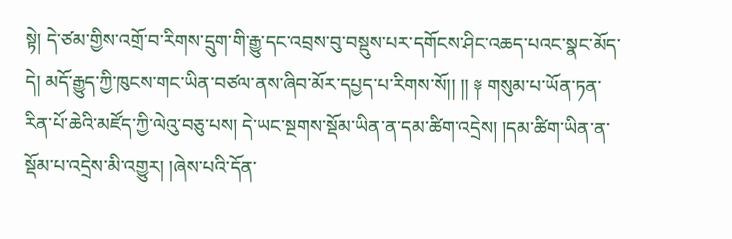སྟེ། དེ་ཙམ་གྱིས་འགྲོ་བ་རིགས་དྲུག་གི་རྒྱུ་དང་འབྲས་བུ་བསྡུས་པར་དགོངས་ཤིང་འཆད་པའང་སྣང་མོད་དེ། མདོ་རྒྱུད་ཀྱི་ཁུངས་གང་ཡིན་བཙལ་ནས་ཞིབ་མོར་དཔྱད་པ་རིགས་སོ།། །། ༈ གསུམ་པ་ཡོན་ཏན་རིན་པོ་ཆེའི་མཛོད་ཀྱི་ལེའུ་བཅུ་པས། དེ་ཡང་སྔགས་སྡོམ་ཡིན་ན་དམ་ཚིག་འདྲེས། །དམ་ཚིག་ཡིན་ན་སྡོམ་པ་འདྲེས་མི་འགྱུར། །ཞེས་པའི་དོན་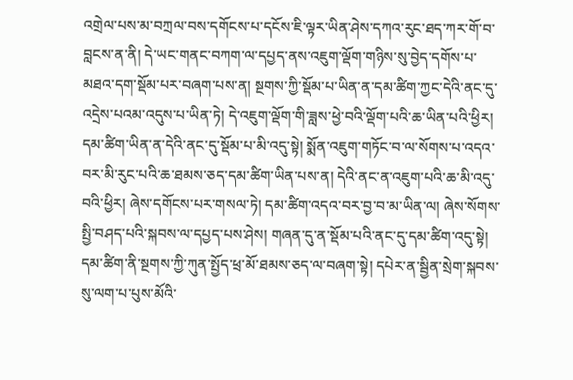འགྲེལ་པས་མ་བཀྲལ་བས་དགོངས་པ་དངོས་ཇི་ལྟར་ཡིན་ཤེས་དཀའ་རུང་ཐད་ཀར་གོ་བ་བླངས་ན་ནི། དེ་ཡང་གནང་བཀག་ལ་དཔྱད་ནས་འཇུག་ལྡོག་གཉིས་སུ་བྱེད་དགོས་པ་མཐའ་དག་སྡོམ་པར་བཞག་པས་ན། སྔགས་ཀྱི་སྡོམ་པ་ཡིན་ན་དམ་ཚིག་ཀྱང་དེའི་ནང་དུ་འདྲེས་པའམ་འདུས་པ་ཡིན་ཏེ། དེ་འཇུག་ལྡོག་གི་ཟླས་ཕྱེ་བའི་ལྡོག་པའི་ཆ་ཡིན་པའི་ཕྱིར། དམ་ཚིག་ཡིན་ན་དེའི་ནང་དུ་སྡོམ་པ་མི་འདུ་སྟེ། སྨོན་འཇུག་གཏོང་བ་ལ་སོགས་པ་འདའ་བར་མི་རུང་པའི་ཆ་ཐམས་ཅད་དམ་ཚིག་ཡིན་པས་ན། དེའི་ནང་ན་འཇུག་པའི་ཆ་མི་འདུ་བའི་ཕྱིར། ཞེས་དགོངས་པར་གསལ་ཏེ། དམ་ཚིག་འདའ་བར་བྱ་བ་མ་ཡིན་ལ། ཞེས་སོགས་སྤྱི་བཤད་པའི་སྐབས་ལ་དཔྱད་པས་ཤེས། གཞན་དུ་ན་སྡོམ་པའི་ནང་དུ་དམ་ཚིག་འདུ་སྟེ། དམ་ཚིག་ནི་སྔགས་ཀྱི་ཀུན་སྤྱོད་ཕྲ་མོ་ཐམས་ཅད་ལ་བཞག་སྟེ། དཔེར་ན་སྦྱིན་སྲེག་སྐབས་སུ་ལག་པ་པུས་མོའི་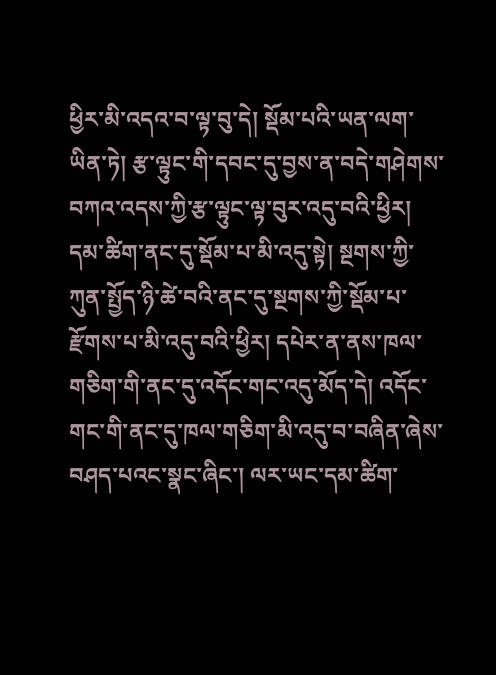ཕྱིར་མི་འདའ་བ་ལྟ་བུ་དེ། སྡོམ་པའི་ཡན་ལག་ཡིན་ཏེ། རྩ་ལྟུང་གི་དབང་དུ་བྱས་ན་བདེ་གཤེགས་བཀའ་འདས་ཀྱི་རྩ་ལྟུང་ལྟ་བུར་འདུ་བའི་ཕྱིར། དམ་ཚིག་ནང་དུ་སྡོམ་པ་མི་འདུ་སྟེ། སྔགས་ཀྱི་ཀུན་སྤྱོད་ཉི་ཚེ་བའི་ནང་དུ་སྔགས་ཀྱི་སྡོམ་པ་རྫོགས་པ་མི་འདུ་བའི་ཕྱིར། དཔེར་ན་ནས་ཁལ་གཅིག་གི་ནང་དུ་འདོང་གང་འདུ་མོད་དེ། འདོང་གང་གི་ནང་དུ་ཁལ་གཅིག་མི་འདུ་བ་བཞིན་ཞེས་བཤད་པའང་སྣང་ཞིང་། ལར་ཡང་དམ་ཚིག་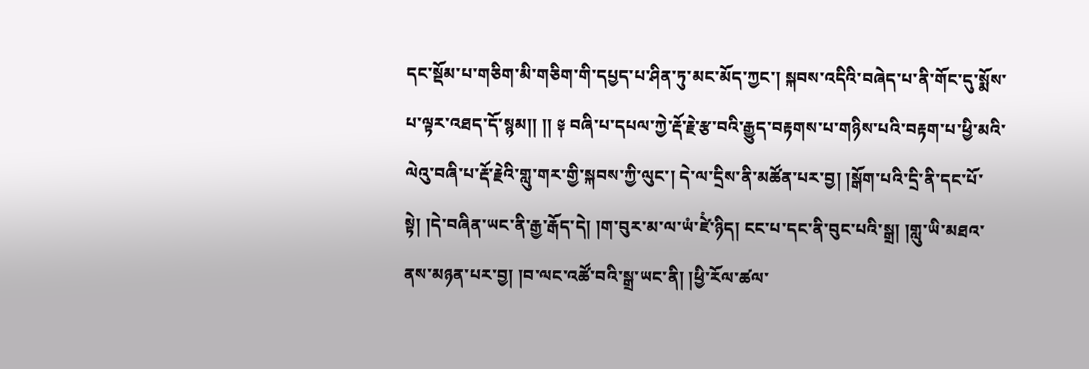དང་སྡོམ་པ་གཅིག་མི་གཅིག་གི་དཔྱད་པ་ཤིན་ཏུ་མང་མོད་ཀྱང་། སྐབས་འདིའི་བཞེད་པ་ནི་གོང་དུ་སྨོས་པ་ལྟར་འཐད་དོ་སྙམ།། །། ༈ བཞི་པ་དཔལ་ཀྱེ་རྡོ་རྗེ་རྩ་བའི་རྒྱུད་བརྟགས་པ་གཉིས་པའི་བརྟག་པ་ཕྱི་མའི་ལེའུ་བཞི་པ་རྡོ་རྗེའི་གླུ་གར་གྱི་སྐབས་ཀྱི་ལུང་། དེ་ལ་དྲིས་ནི་མཚོན་པར་བྱ། །སྒོག་པའི་དྲི་ནི་དང་པོ་སྟེ། །དེ་བཞིན་ཡང་ནི་རྒྱ་རྒོད་དེ། །ག་བུར་མ་ལ་ཡཾ་ཛེཾ་ཉིད། ངང་པ་དང་ནི་བུང་པའི་སྒྲ། །གླུ་ཡི་མཐའ་ནས་མཉན་པར་བྱ། །བ་ལང་འཚོ་བའི་སྒྲ་ཡང་ནི། །ཕྱི་རོལ་ཚལ་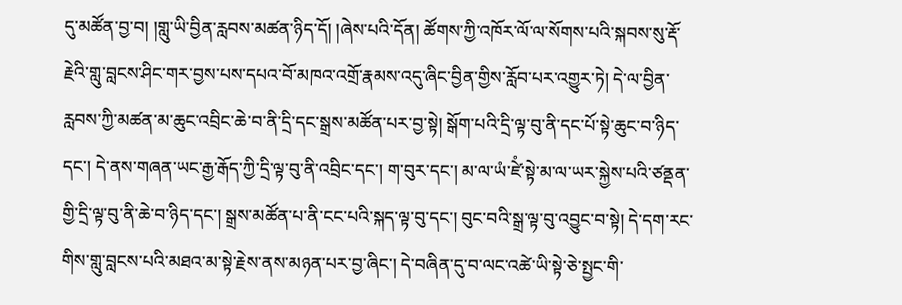དུ་མཚོན་བྱ་བ། །གླུ་ཡི་བྱིན་རླབས་མཚན་ཉིད་དོ། །ཞེས་པའི་དོན། ཚོགས་ཀྱི་འཁོར་ལོ་ལ་སོགས་པའི་སྐབས་སུ་རྡོ་རྗེའི་གླུ་བླངས་ཤིང་གར་བྱས་པས་དཔའ་བོ་མཁའ་འགྲོ་རྣམས་འདུ་ཞིང་བྱིན་གྱིས་རློབ་པར་འགྱུར་ཏེ། དེ་ལ་བྱིན་རླབས་ཀྱི་མཚན་མ་ཆུང་འབྲིང་ཆེ་བ་ནི་དྲི་དང་སྒྲས་མཚོན་པར་བྱ་སྟེ། སྒོག་པའི་དྲི་ལྟ་བུ་ནི་དང་པོ་སྟེ་ཆུང་བ་ཉིད་དང་། དེ་ནས་གཞན་ཡང་རྒྱ་རྒོད་ཀྱི་དྲི་ལྟ་བུ་ནི་འབྲིང་དང་། ག་བུར་དང་། མ་ལ་ཡཾ་ཛེཾ་སྟེ་མ་ལ་ཡར་སྐྱེས་པའི་ཙནྡན་གྱི་དྲི་ལྟ་བུ་ནི་ཆེ་བ་ཉིད་དང་། སྒྲས་མཚོན་པ་ནི་ངང་པའི་སྐད་ལྟ་བུ་དང་། བུང་བའི་སྒྲ་ལྟ་བུ་འབྱུང་བ་སྟེ། དེ་དག་རང་གིས་གླུ་བླངས་པའི་མཐའ་མ་སྟེ་རྗེས་ནས་མཉན་པར་བྱ་ཞིང་། དེ་བཞིན་དུ་བ་ལང་འཚེ་ཡི་སྟེ་ཅེ་སྤྱང་གི་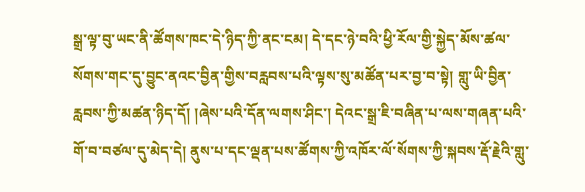སྒྲ་ལྟ་བུ་ཡང་ནི་ཚོགས་ཁང་དེ་ཉིད་ཀྱི་ནང་ངམ། དེ་དང་ཉེ་བའི་ཕྱི་རོལ་གྱི་སྐྱེད་མོས་ཚལ་སོགས་གང་དུ་བྱུང་ནའང་བྱིན་གྱིས་བརླབས་པའི་ལྟས་སུ་མཚོན་པར་བྱ་བ་སྟེ། གླུ་ཡི་བྱིན་རླབས་ཀྱི་མཚན་ཉིད་དོ། །ཞེས་པའི་དོན་ལགས་ཤིང་། དེའང་སྒྲ་ཇི་བཞིན་པ་ལས་གཞན་པའི་གོ་བ་བཙལ་དུ་མེད་དེ། ནུས་པ་དང་ལྡན་པས་ཚོགས་ཀྱི་འཁོར་ལོ་སོགས་ཀྱི་སྐབས་རྡོ་རྗེའི་གླུ་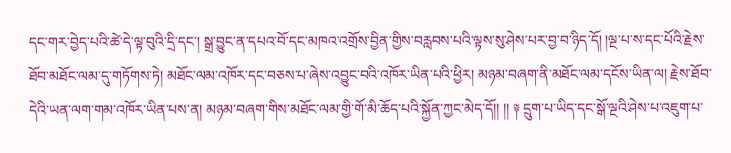དང་གར་བྱེད་པའི་ཚེ་དེ་ལྟ་བུའི་དྲི་དང་། སྒྲ་བྱུང་ན་དཔའ་བོ་དང་མཁའ་འགྲོས་བྱིན་གྱིས་བརླབས་པའི་ལྟས་སུ་ཤེས་པར་བྱ་བ་ཉིད་དོ། །ལྔ་པ་ས་དང་པོའི་རྗེས་ཐོབ་མཐོང་ལམ་དུ་གཏོགས་ཏེ། མཐོང་ལམ་འཁོར་དང་བཅས་པ་ཞེས་འབྱུང་བའི་འཁོར་ཡིན་པའི་ཕྱིར། མཉམ་བཞག་ནི་མཐོང་ལམ་དངོས་ཡིན་ལ། རྗེས་ཐོབ་དེའི་ཡན་ལག་གམ་འཁོར་ཡིན་པས་ན། མཉམ་བཞག་གིས་མཐོང་ལམ་གྱི་གོ་མི་ཆོད་པའི་སྐྱོན་ཀྱང་མེད་དོ།། །། ༈ དྲུག་པ་ཡིད་དང་སྒོ་ལྔའི་ཤེས་པ་འཇུག་པ་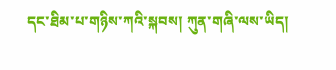དང་ཐིམ་པ་གཉིས་ཀའི་སྐབས། ཀུན་གཞི་ལས་ཡིད།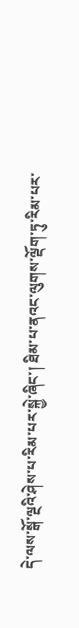དེ་ལས་སྒོ་ལྔའི་ཤེས་པ་རིམ་པར་སྐྱེ་ཞིང་། ཐིམ་པ་ནའང་ལུགས་ལྡོག་ཏུ་རིམ་པར་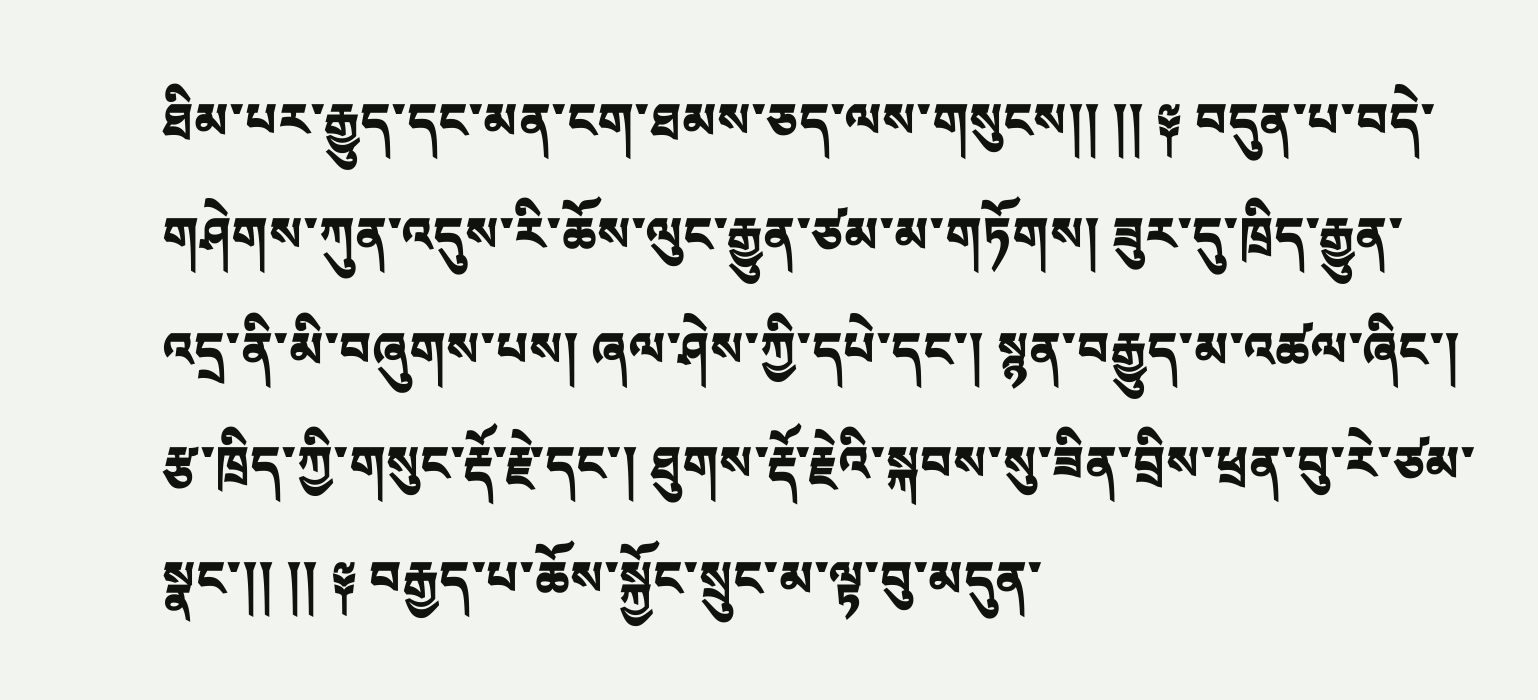ཐིམ་པར་རྒྱུད་དང་མན་ངག་ཐམས་ཅད་ལས་གསུངས།། །། ༈ བདུན་པ་བདེ་གཤེགས་ཀུན་འདུས་རི་ཆོས་ལུང་རྒྱུན་ཙམ་མ་གཏོགས། ཟུར་དུ་ཁྲིད་རྒྱུན་འདྲ་ནི་མི་བཞུགས་པས། ཞལ་ཤེས་ཀྱི་དཔེ་དང་། སྙན་བརྒྱུད་མ་འཚལ་ཞིང་། རྩ་ཁྲིད་ཀྱི་གསུང་རྡོ་རྗེ་དང་། ཐུགས་རྡོ་རྗེའི་སྐབས་སུ་ཟིན་བྲིས་ཕྲན་བུ་རེ་ཙམ་སྣང་།། །། ༈ བརྒྱད་པ་ཆོས་སྐྱོང་སྲུང་མ་ལྟ་བུ་མདུན་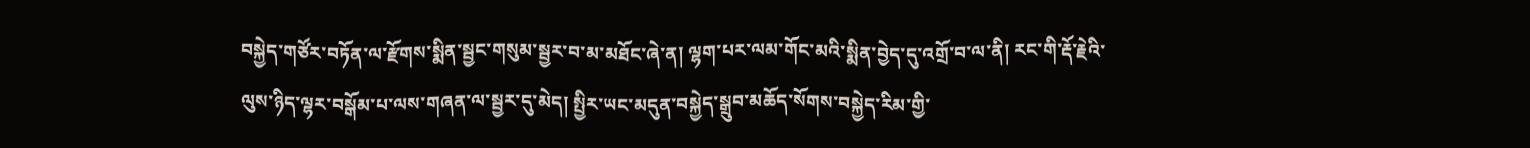བསྐྱེད་གཙོར་བཏོན་ལ་རྫོགས་སྨིན་སྦྱང་གསུམ་སྦྱར་བ་མ་མཐོང་ཞེ་ན། ལྷག་པར་ལམ་གོང་མའི་སྨིན་བྱེད་དུ་འགྲོ་བ་ལ་ནི། རང་གི་རྡོ་རྗེའི་ལུས་ཉིད་ལྷར་བསྒོམ་པ་ལས་གཞན་ལ་སྦྱར་དུ་མེད། སྤྱིར་ཡང་མདུན་བསྐྱེད་སྒྲུབ་མཆོད་སོགས་བསྐྱེད་རིམ་གྱི་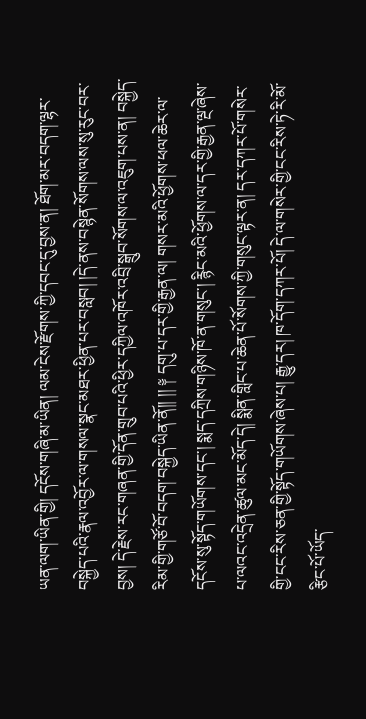ཡན་ལག་ཡིན་གྱི། དངོས་གཞི་མ་ཡིན། ལམ་ངེས་རྫོགས་ཀྱི་དབང་དུ་བྱས་ན། ཐོག་མར་བདག་ལྷར་བསྐྱེད་པའི་རྣལ་འབྱོར་ལ་གསལ་སྣང་མཐར་ཕྱིན་པར་བསླབ། །དེ་ནས་བསྙེན་སོགས་ལས་སུ་རུང་བར་བྱས། དེ་རྗེས་རང་གཞན་གྱི་དོན་གྲུབ་པའི་ཕྱིར་དཀྱིལ་འཁོར་འབྲི་སྒྲུབ་སོགས་ལ་འཇུག་པས་ན། བསྐྱེད་རིམ་གྱི་གཙོ་བོ་བདག་བསྐྱེད་ཡིན་ནོ།། །། ༈ དགུ་པ་དར་གྱི་རྒྱན་ལ། གསར་མའི་ཕྱོགས་ཕལ་ཆེར་ལ་དངོས་སུ་སྟོད་གཡོགས་དང་། སྨད་དཀྲིས་གཉིས་ཁོ་ན་གསུང་། རྙིང་མའི་ཕྱོགས་ལ་དར་གྱི་རྒྱན་ལྔ་ཞེས་པ་ལའང་འདྲེན་ཚུལ་མང་མོད་དེ། སྨིན་གླིང་པ་ཆེན་པོ་སོགས་ཀྱི་གསུང་ལྟར་ན། དར་དཀར་པོ་གསེར་གྱི་ངང་རིས་ཅན་གྱི་སྟོད་གཡོགས་ཞེས་པ། རྒྱུ་དར། ཁ་དོག་དཀར་པོ། དེ་ལ་གསེར་གྱི་ངང་རིས་ཏེ་རི་མོ་རྩིང་པོ་ཡོད་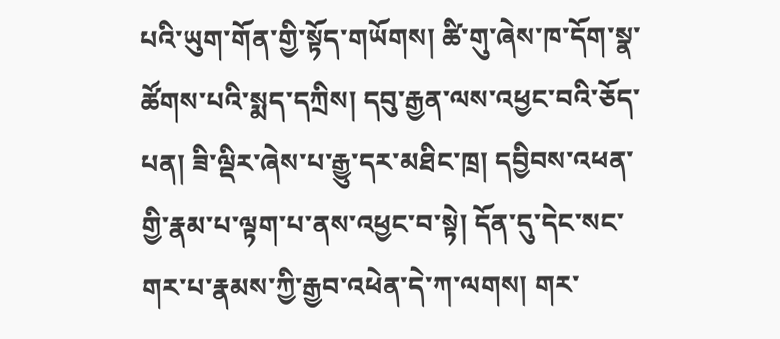པའི་ཡུག་གོན་གྱི་སྟོད་གཡོགས། ཚི་གུ་ཞེས་ཁ་དོག་སྣ་ཚོགས་པའི་སྨད་དཀྲིས། དབུ་རྒྱན་ལས་འཕྱང་བའི་ཅོད་པན། ཟི་ལྡིར་ཞེས་པ་རྒྱུ་དར་མཐིང་ཁྲ། དབྱིབས་འཕན་གྱི་རྣམ་པ་ལྟག་པ་ནས་འཕྱང་བ་སྟེ། དོན་དུ་དེང་སང་གར་པ་རྣམས་ཀྱི་རྒྱབ་འཕེན་དེ་ཀ་ལགས། གར་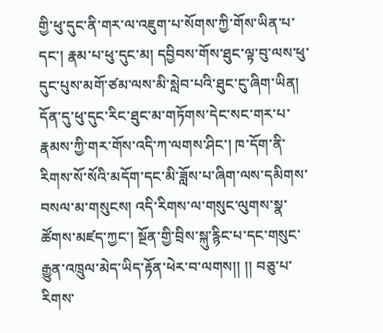གྱི་ཕུ་དུང་ནི་གར་ལ་འཇུག་པ་སོགས་ཀྱི་གོས་ཡིན་པ་དང་། རྣམ་པ་ཕུ་དུང་མ། དབྱིབས་གོས་ཐུང་ལྟ་བུ་ལས་ཕུ་དུང་པུས་མགོ་ཙམ་ལས་མི་སླེབ་པའི་ཐུང་ངུ་ཞིག་ཡིན། དོན་དུ་ཕུ་དུང་རིང་ཐུང་མ་གཏོགས་དེང་སང་གར་པ་རྣམས་ཀྱི་གར་གོས་འདི་ཀ་ལགས་ཤིང་། ཁ་དོག་ནི་རིགས་སོ་སོའི་མདོག་དང་མི་ཟློས་པ་ཞིག་ལས་དམིགས་བསལ་མ་གསུངས། འདི་རིགས་ལ་གསུང་ལུགས་སྣ་ཚོགས་མཛད་ཀྱང་། སྔོན་གྱི་བྲིས་སྐུ་རྙིང་པ་དང་གསུང་རྒྱུན་འཁྲུལ་མེད་ཡིད་རྟོན་ཕེར་བ་ལགས།། །། བཅུ་པ་རིགས་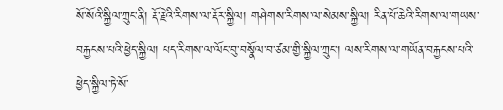སོ་སོའི་སྐྱིལ་ཀྲུང་ནི། རྡོ་རྗེའི་རིགས་ལ་རྡོར་སྐྱིལ། གཤེགས་རིགས་ལ་སེམས་སྐྱིལ། རིན་པོ་ཆེའི་རིགས་ལ་གཡས་བརྐྱངས་པའི་ཕྱེད་སྐྱིལ། པད་རིགས་ལ་ལོང་བུ་བསྣོལ་བ་ཙམ་གྱི་སྐྱིལ་ཀྲུང་། ལས་རིགས་ལ་གཡོན་བརྐྱངས་པའི་ཕྱེད་སྐྱིལ་ཏེ་སོ་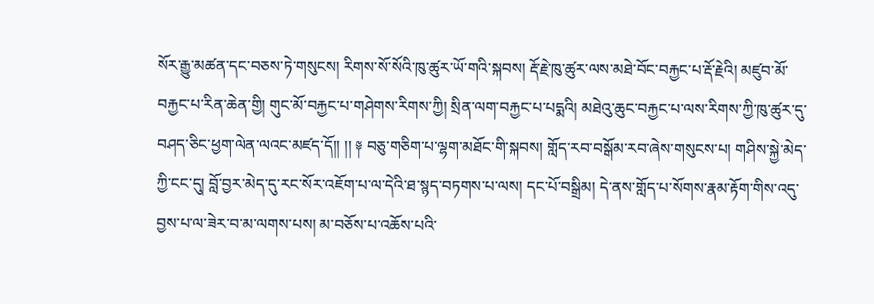སོར་རྒྱུ་མཚན་དང་བཅས་ཏེ་གསུངས། རིགས་སོ་སོའི་ཁུ་ཚུར་ཡོ་གའི་སྐབས། རྡོ་རྗེ་ཁུ་ཚུར་ལས་མཐེ་བོང་བརྐྱང་པ་རྡོ་རྗེའི། མཛུབ་མོ་བརྐྱང་པ་རིན་ཆེན་གྱི། གུང་མོ་བརྐྱང་པ་གཤེགས་རིགས་ཀྱི། སྲིན་ལག་བརྐྱང་པ་པདྨའི། མཐེའུ་ཆུང་བརྐྱང་པ་ལས་རིགས་ཀྱི་ཁུ་ཚུར་དུ་བཤད་ཅིང་ཕྱག་ལེན་ལའང་མཛད་དོ།། །། ༈ བཅུ་གཅིག་པ་ལྷག་མཐོང་གི་སྐབས། གློད་རབ་བསྒོམ་རབ་ཞེས་གསུངས་པ། གཤིས་སྐྱེ་མེད་ཀྱི་ངང་དུ། བློ་བྱར་མེད་དུ་རང་སོར་འཇོག་པ་ལ་དེའི་ཐ་སྙད་བཏགས་པ་ལས། དང་པོ་བསྒྲིམ། དེ་ནས་གློད་པ་སོགས་རྣམ་རྟོག་གིས་འདུ་བྱས་པ་ལ་ཟེར་བ་མ་ལགས་པས། མ་བཅོས་པ་འཆོས་པའི་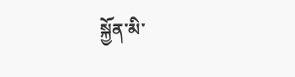སྐྱོན་མི་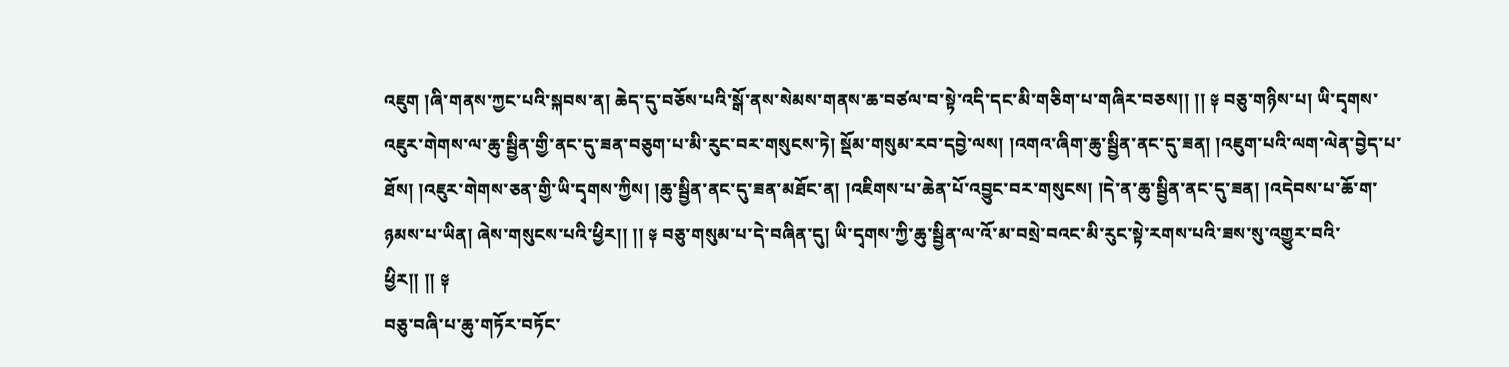འཇུག །ཞི་གནས་ཀྱང་པའི་སྐབས་ན། ཆེད་དུ་བཅོས་པའི་སྒོ་ནས་སེམས་གནས་ཆ་བཙལ་བ་སྟེ་འདི་དང་མི་གཅིག་པ་གཞིར་བཅས།། །། ༈ བཅུ་གཉིས་པ། ཡི་དྭགས་འཇུར་གེགས་ལ་ཆུ་སྦྱིན་གྱི་ནང་དུ་ཟན་བཅུག་པ་མི་རུང་བར་གསུངས་ཏེ། སྡོམ་གསུམ་རབ་དབྱེ་ལས། །འགའ་ཞིག་ཆུ་སྦྱིན་ནང་དུ་ཟན། །འཇུག་པའི་ལག་ལེན་བྱེད་པ་ཐོས། །འཇུར་གེགས་ཅན་གྱི་ཡི་དྭགས་ཀྱིས། །ཆུ་སྦྱིན་ནང་དུ་ཟན་མཐོང་ན། །འཇིགས་པ་ཆེན་པོ་འབྱུང་བར་གསུངས། །དེ་ན་ཆུ་སྦྱིན་ནང་དུ་ཟན། །འདེབས་པ་ཆོ་ག་ཉམས་པ་ཡིན། ཞེས་གསུངས་པའི་ཕྱིར།། །། ༈ བཅུ་གསུམ་པ་དེ་བཞིན་དུ། ཡི་དྭགས་ཀྱི་ཆུ་སྦྱིན་ལ་འོ་མ་བསྲེ་བའང་མི་རུང་སྟེ་རགས་པའི་ཟས་སུ་འགྱུར་བའི་ཕྱིར།། །། ༈
བཅུ་བཞི་པ་ཆུ་གཏོར་བཏོང་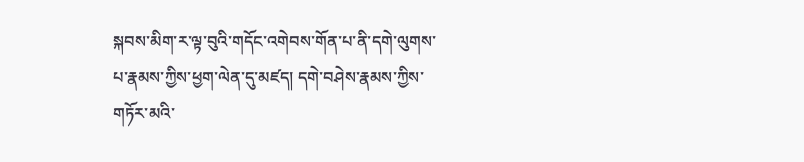སྐབས་མིག་ར་ལྟ་བུའི་གདོང་འགེབས་གོན་པ་ནི་དགེ་ལུགས་པ་རྣམས་ཀྱིས་ཕྱག་ལེན་དུ་མཛད། དགེ་བཤེས་རྣམས་ཀྱིས་གཏོར་མའི་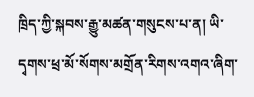ཁྲིད་ཀྱི་སྐབས་རྒྱུ་མཚན་གསུངས་པ་ན། ཡི་དྭགས་ཕྲ་མོ་སོགས་མགྲོན་རིགས་འགའ་ཞིག་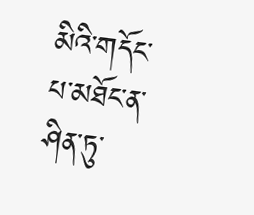མིའི་གདོང་པ་མཐོང་ན་ཤིན་ཏུ་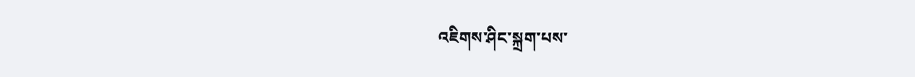འཇིགས་ཤིང་སྐྲག་པས་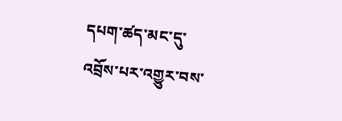དཔག་ཚད་མང་དུ་འབྲོས་པར་འགྱུར་བས་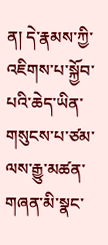ན། དེ་རྣམས་ཀྱི་འཇིགས་པ་སྐྱོབ་པའི་ཆེད་ཡིན་གསུངས་པ་ཙམ་ལས་རྒྱུ་མཚན་གཞན་མི་སྣང་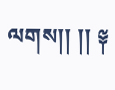ལགས།། །། ༈